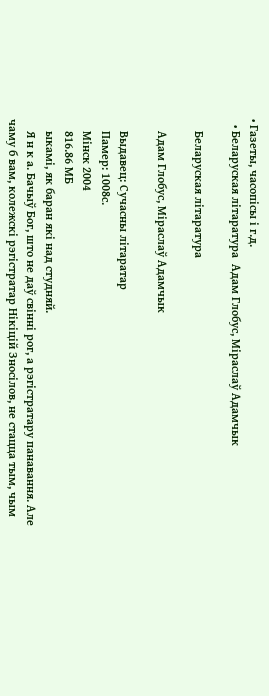• Газеты, часопісы і г.д.
  • Беларуская літаратура  Адам Глобус, Міраслаў Адамчык

    Беларуская літаратура

    Адам Глобус, Міраслаў Адамчык

    Выдавец: Сучасны літаратар
    Памер: 1008с.
    Мінск 2004
    816.86 МБ
    ыкамі, як баран які над студняй.
    Я н к а. Бачыў Бог, што не даў свінні рог, а рэгістратару панавання. Але чаму б вам, колежскі рэгістратар Нікіцій Зносілов, не стацца тым, чым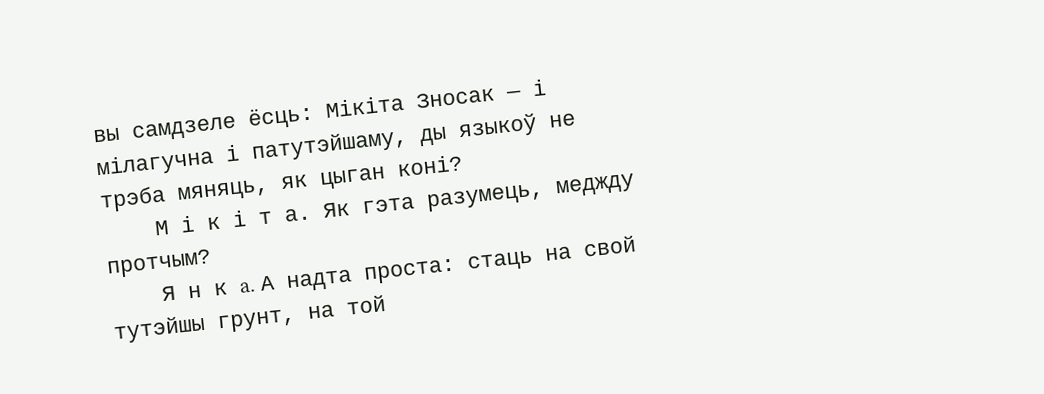вы самдзеле ёсць: Мікіта Зносак — і мілагучна і патутэйшаму, ды языкоў не трэба мяняць, як цыган коні?
    М і к і т а. Як гэта разумець, меджду протчым?
    Я н к a. А надта проста: стаць на свой тутэйшы грунт, на той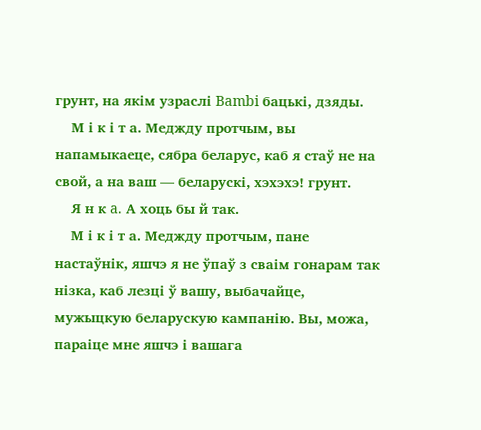грунт, на якім узраслі Bambi бацькі, дзяды.
    М і к і т а. Меджду протчым, вы напамыкаеце, сябра беларус, каб я стаў не на свой, а на ваш — беларускі, хэхэхэ! грунт.
    Я н к a. А хоць бы й так.
    М і к і т а. Меджду протчым, пане настаўнік, яшчэ я не ўпаў з сваім гонарам так нізка, каб лезці ў вашу, выбачайце, мужыцкую беларускую кампанію. Вы, можа, параіце мне яшчэ і вашага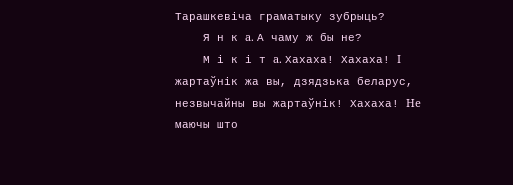Тарашкевіча граматыку зубрыць?
    Я н к a. А чаму ж бы не?
    М і к і т a. Хахаха! Хахаха! I жартаўнік жа вы, дзядзька беларус, незвычайны вы жартаўнік! Хахаха! He маючы што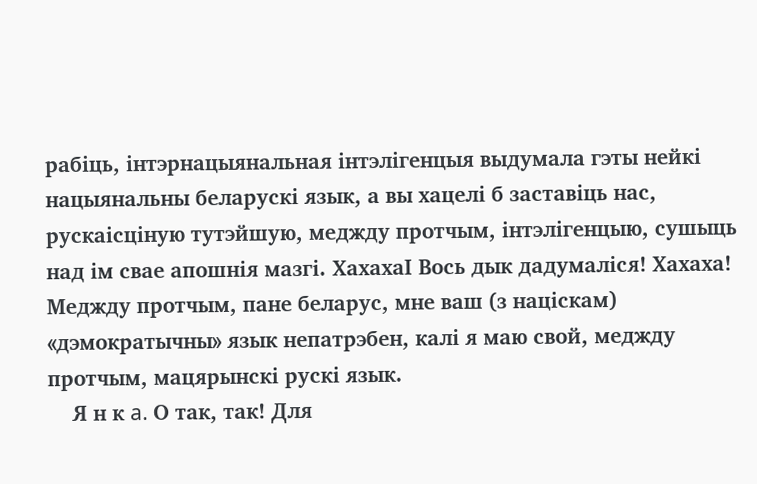рабіць, інтэрнацыянальная інтэлігенцыя выдумала гэты нейкі нацыянальны беларускі язык, а вы хацелі б заставіць нас, рускаісціную тутэйшую, меджду протчым, інтэлігенцыю, сушыць над ім свае апошнія мазгі. ХахахаІ Вось дык дадумаліся! Хахаха! Меджду протчым, пане беларус, мне ваш (з націскам) «дэмократычны» язык непатрэбен, калі я маю свой, меджду протчым, мацярынскі рускі язык.
    Я н к a. О так, так! Для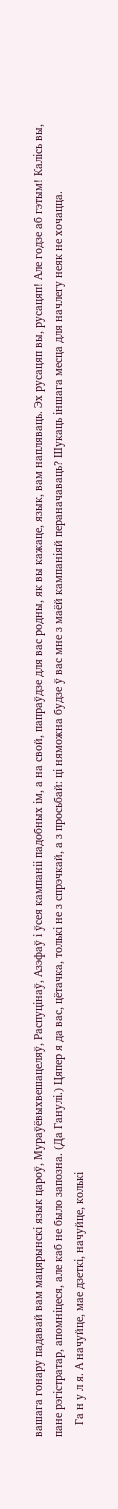вашага гонару падавай вам мацярынскі язык цароў, Мураўёвыхвешацеляў, Распуцінаў, Азэфаў і ўсея кампаніі падобных ім, а на свой, папраўдзе для вас родны, як вы кажаце, язык, вам напляваць. Эх русацяп вы, русацяп! Але годзе аб гэтым! Калісь вы, пане рэгістратар, апомніцеся, але каб не было запозна. (Да Ганулі.) Цяпер я да вас, цётачка, толькі не з спрэчкай, а з просьбай: ці няможна будзе ў вас мне з маёй кампаніяй пераначаваць? Шукаць іншага месца для начлегу неяк не хочацца.
    Га н у л я. А начуйце, мае дзеткі, начуйце, колькі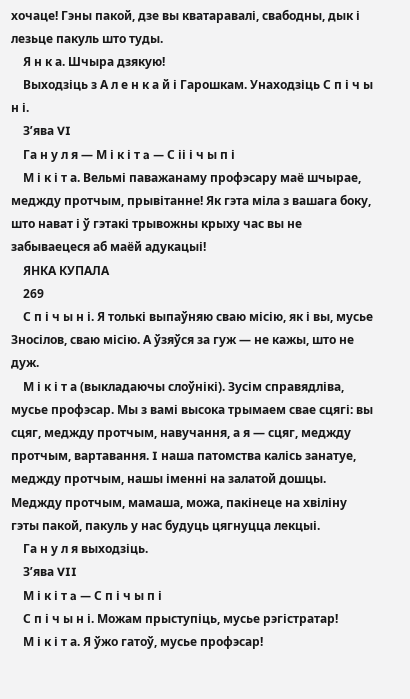хочаце! Гэны пакой, дзе вы кватаравалі, свабодны, дык і лезьце пакуль што туды.
    Я н к а. Шчыра дзякую!
    Выходзіць з А л е н к а й і Гарошкам. Унаходзіць С п і ч ы н і.
    З’ява VI
    Га н у л я — М і к і т a — С іі і ч ы п і
    М і к і т а. Вельмі паважанаму профэсару маё шчырае, меджду протчым, прывітанне! Як гэта міла з вашага боку, што нават і ў гэтакі трывожны крыху час вы не забываецеся аб маёй адукацыі!
    ЯНКА КУПАЛА
    269
    С п і ч ы н і. Я толькі выпаўняю сваю місію, як і вы, мусье Зносілов, сваю місію. А ўзяўся за гуж — не кажы, што не дуж.
    М і к і т а (выкладаючы слоўнікі). Зусім справядліва, мусье профэсар. Мы з вамі высока трымаем свае сцягі: вы сцяг, меджду протчым, навучання, а я — сцяг, меджду протчым, вартавання. I наша патомства калісь занатуе, меджду протчым, нашы іменні на залатой дошцы. Меджду протчым, мамаша, можа, пакінеце на хвіліну гэты пакой, пакуль у нас будуць цягнуцца лекцыі.
    Га н у л я выходзіць.
    З’ява VII
    М і к і т a — С п і ч ы п і
    С п і ч ы н і. Можам прыступіць, мусье рэгістратар!
    М і к і т а. Я ўжо гатоў, мусье профэсар!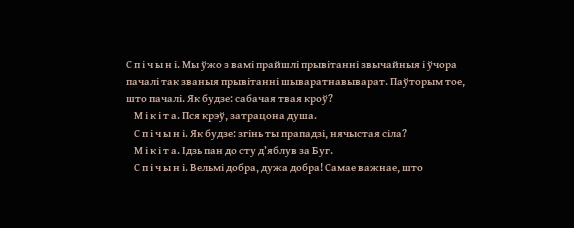С п і ч ы н і. Мы ўжо з вамі прайшлі прывітанні звычайныя і ўчора пачалі так званыя прывітанні шываратнавыварат. Паўторым тое, што пачалі. Як будзе: сабачая твая кроў?
    М і к і т а. Пся крэў, затрацона душа.
    С п і ч ы н і. Як будзе: згінь ты прападзі, нячыстая сіла?
    М і к і т а. Ідзь пан до сту д’яблув за Буг.
    С п і ч ы н і. Вельмі добра, дужа добра! Самае важнае, што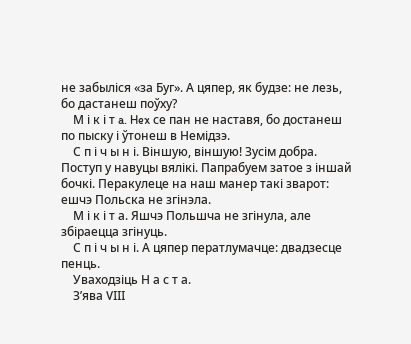не забыліся «за Буг». А цяпер, як будзе: не лезь, бо дастанеш поўху?
    М і к і т a. Hex се пан не наставя, бо достанеш по пыску і ўтонеш в Немідзэ.
    С п і ч ы н і. Віншую, віншую! Зусім добра. Поступ у навуцы вялікі. Папрабуем затое з іншай бочкі. Перакулеце на наш манер такі зварот: ешчэ Польска не згінэла.
    М і к і т а. Яшчэ Польшча не згінула, але збіраецца згінуць.
    С п і ч ы н і. А цяпер ператлумачце: двадзесце пенць.
    Уваходзіць Н а с т а.
    З’ява VIII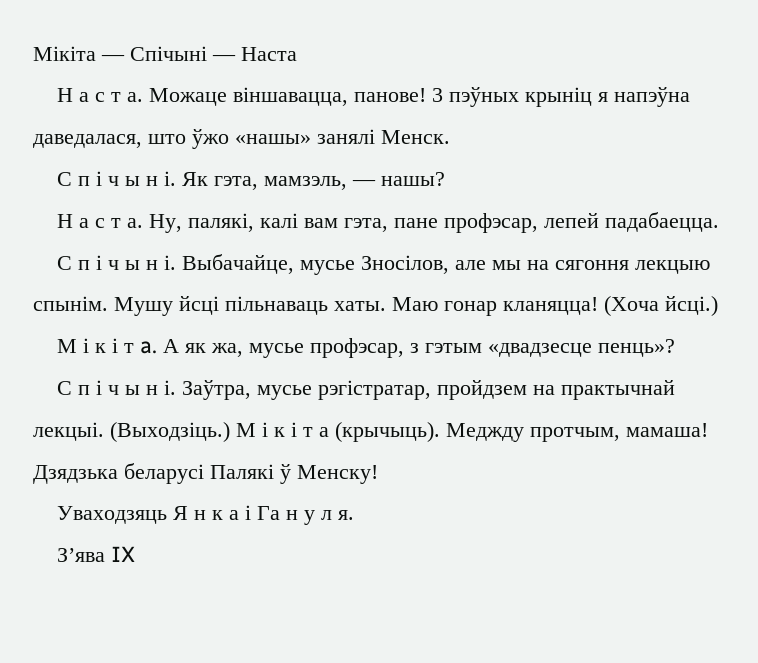Мікіта — Спічыні — Наста
    Н а с т а. Можаце віншавацца, панове! 3 пэўных крыніц я напэўна даведалася, што ўжо «нашы» занялі Менск.
    С п і ч ы н і. Як гэта, мамзэль, — нашы?
    Н а с т а. Ну, палякі, калі вам гэта, пане профэсар, лепей падабаецца.
    С п і ч ы н і. Выбачайце, мусье Зносілов, але мы на сягоння лекцыю спынім. Мушу йсці пільнаваць хаты. Маю гонар кланяцца! (Хоча йсці.)
    М і к і т a. А як жа, мусье профэсар, з гэтым «двадзесце пенць»?
    С п і ч ы н і. Заўтра, мусье рэгістратар, пройдзем на практычнай лекцыі. (Выходзіць.) М і к і т а (крычыць). Меджду протчым, мамаша! Дзядзька беларусі Палякі ў Менску!
    Уваходзяць Я н к а і Га н у л я.
    З’ява IX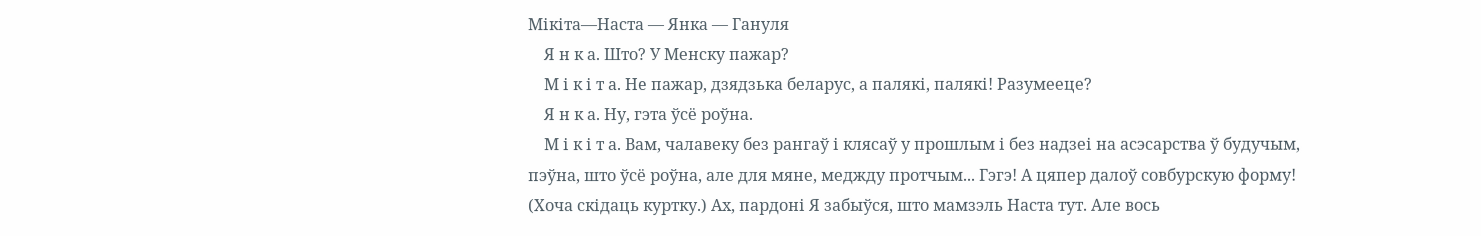Мікіта—Наста — Янка — Гануля
    Я н к а. Што? У Менску пажар?
    М і к і т a. He пажар, дзядзька беларус, а палякі, палякі! Разумееце?
    Я н к а. Ну, гэта ўсё роўна.
    М і к і т а. Вам, чалавеку без рангаў і клясаў у прошлым і без надзеі на асэсарства ў будучым, пэўна, што ўсё роўна, але для мяне, меджду протчым... Гэгэ! А цяпер далоў совбурскую форму! (Хоча скідаць куртку.) Ах, пардоні Я забыўся, што мамзэль Наста тут. Але вось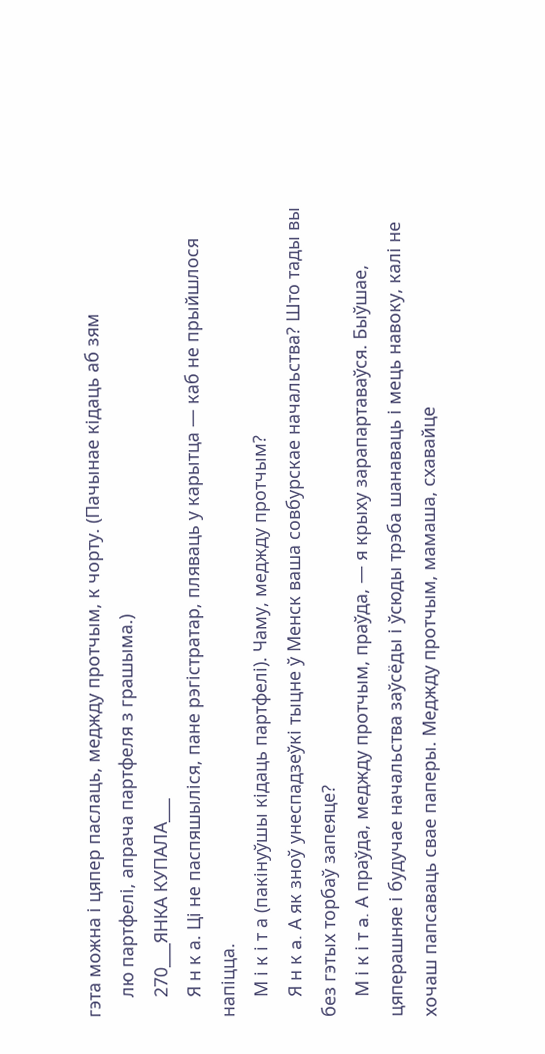гэта можна і цяпер паслаць, меджду протчым, к чорту. (Пачынае кідаць аб зям
    лю партфелі, апрача партфеля з грашыма.)
    270___ЯНКА КУПАЛА___
    Я н к а. Ці не паспяшыліся, пане рэгістратар, пляваць у карытца — каб не прыйшлося напіцца.
    М і к і т а (пакінуўшы кідаць партфелі). Чаму, меджду протчым?
    Я н к a. А як зноў унеспадзеўкі тыцне ў Менск ваша совбурскае начальства? Што тады вы без гэтых торбаў запеяце?
    М і к і т a. А праўда, меджду протчым, праўда, — я крыху зарапартаваўся. Быўшае, цяперашняе і будучае начальства заўсёды і ўсюды трэба шанаваць і мець навоку, калі не хочаш папсаваць свае паперы. Меджду протчым, мамаша, схавайце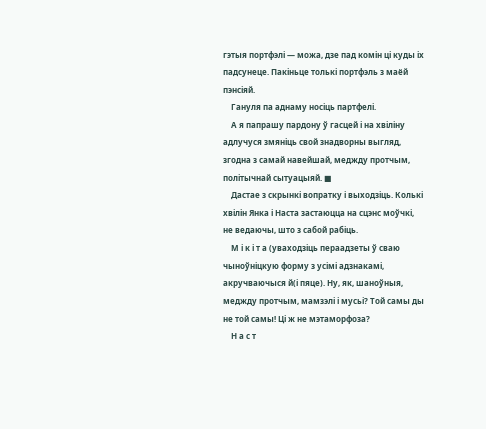гэтыя портфэлі — можа, дзе пад комін ці куды іх падсунеце. Пакіньце толькі портфэль з маёй пэнсіяй.
    Гануля па аднаму носіць партфелі.
    А я папрашу пардону ў гасцей і на хвіліну адлучуся змяніць свой знадворны выгляд, згодна з самай навейшай, меджду протчым, політычнай сытуацыяй. ■
    Дастае з скрынкі вопратку і выходзіць. Колькі хвілін Янка і Наста застаюцца на сцэнс моўчкі, не ведаючы, што з сабой рабіць.
    М і к і т а (уваходзіць пераадзеты ў сваю чыноўніцкую форму з усімі адзнакамі, акручваючыся й(і пяце). Ну, як, шаноўныя, меджду протчым, мамзэлі і мусьі? Той самы ды не той самы! Ці ж не мэтаморфоза?
    Н а с т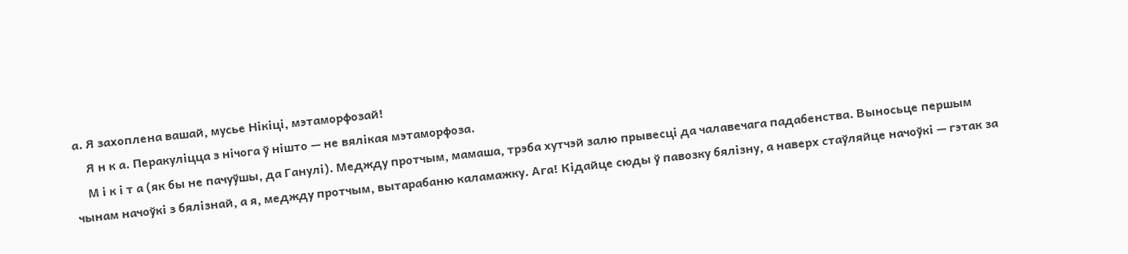а. Я захоплена вашай, мусье Нікіці, мэтаморфозай!
    Я н к а. Перакуліцца з нічога ў нішто — не вялікая мэтаморфоза.
    М і к і т а (як бы не пачуўшы, да Ганулі). Меджду протчым, мамаша, трэба хутчэй залю прывесці да чалавечага падабенства. Выносьце першым чынам начоўкі з бялізнай, а я, меджду протчым, вытарабаню каламажку. Ага! Кідайце сюды ў павозку бялізну, а наверх стаўляйце начоўкі — гэтак за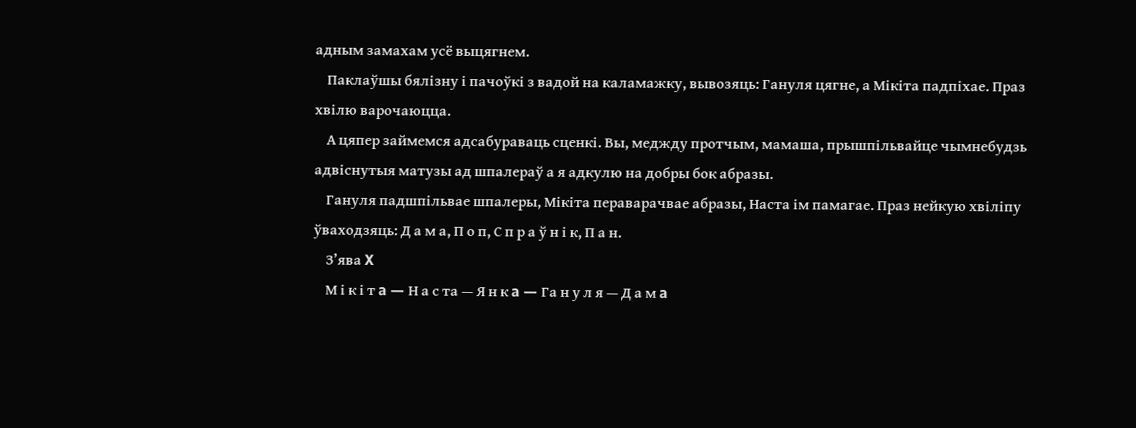адным замахам усё выцягнем.
    Паклаўшы бялізну і пачоўкі з вадой на каламажку, вывозяць: Гануля цягне, а Мікіта падпіхае. Праз хвілю варочаюцца.
    А цяпер займемся адсабураваць сценкі. Вы, меджду протчым, мамаша, прышпільвайце чымнебудзь адвіснутыя матузы ад шпалераў а я адкулю на добры бок абразы.
    Гануля падшпільвае шпалеры, Мікіта пераварачвае абразы, Наста ім памагае. Праз нейкую хвіліпу ўваходзяць: Д а м а, П о п, С п р а ў н і к, П а н.
    З’ява X
    М і к і т a — Н а с та — Я н к a — Га н у л я — Д а м a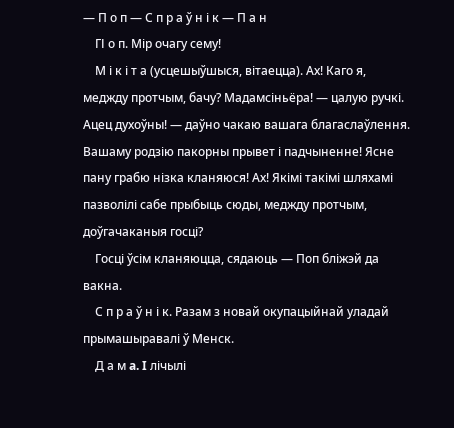— П о п — С п р а ў н і к — П а н
    ГІ о п. Мір очагу сему!
    М і к і т а (усцешыўшыся, вітаецца). Ах! Каго я, меджду протчым, бачу? Мадамсіньёра! — цалую ручкі. Ацец духоўны! — даўно чакаю вашага благаслаўлення. Вашаму родзію пакорны прывет і падчыненне! Ясне пану грабю нізка кланяюся! Ах! Якімі такімі шляхамі пазволілі сабе прыбыць сюды, меджду протчым, доўгачаканыя госці?
    Госці ўсім кланяюцца, сядаюць — Поп бліжэй да вакна.
    С п р а ў н і к. Разам з новай окупацыйнай уладай прымашыравалі ў Менск.
    Д а м a. I лічылі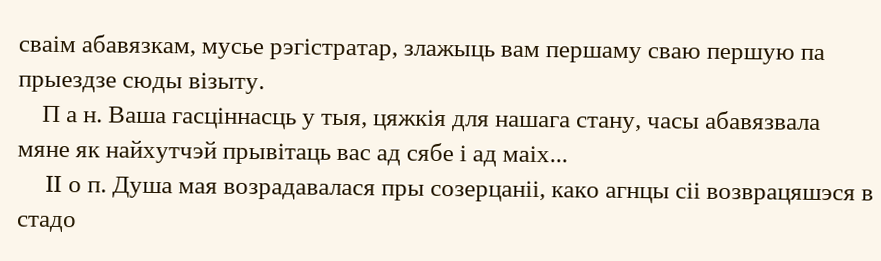сваім абавязкам, мусье рэгістратар, злажыць вам першаму сваю першую па прыездзе сюды візыту.
    П а н. Ваша гасціннасць у тыя, цяжкія для нашага стану, часы абавязвала мяне як найхутчэй прывітаць вас ад сябе і ад маіх...
    II о п. Душа мая возрадавалася пры созерцаніі, како агнцы сіі возврацяшэся в стадо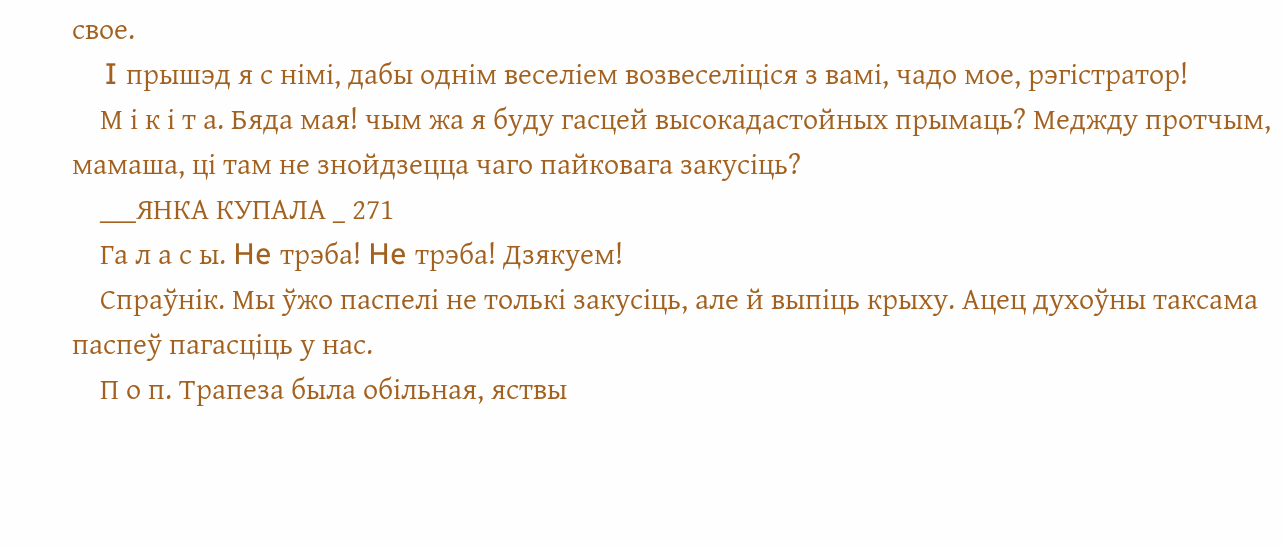свое.
    I прышэд я с німі, дабы однім веселіем возвеселіціся з вамі, чадо мое, рэгістратор!
    М і к і т а. Бяда мая! чым жа я буду гасцей высокадастойных прымаць? Меджду протчым, мамаша, ці там не знойдзецца чаго пайковага закусіць?
    ___ЯНКА КУПАЛА _ 271
    Га л а с ы. He трэба! He трэба! Дзякуем!
    Спраўнік. Мы ўжо паспелі не толькі закусіць, але й выпіць крыху. Ацец духоўны таксама паспеў пагасціць у нас.
    П о п. Трапеза была обільная, яствы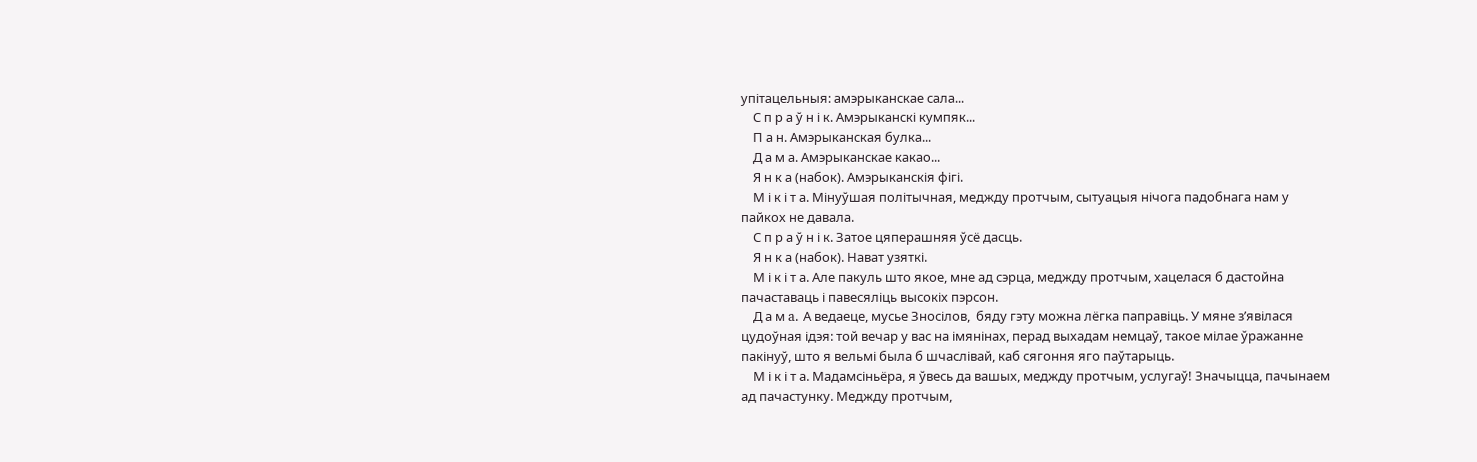упітацельныя: амэрыканскае сала...
    С п р а ў н і к. Амэрыканскі кумпяк...
    П а н. Амэрыканская булка...
    Д а м а. Амэрыканскае какао...
    Я н к а (набок). Амэрыканскія фігі.
    М і к і т а. Мінуўшая політычная, меджду протчым, сытуацыя нічога падобнага нам у пайкох не давала.
    С п р а ў н і к. Затое цяперашняя ўсё дасць.
    Я н к а (набок). Нават узяткі.
    М і к і т а. Але пакуль што якое, мне ад сэрца, меджду протчым, хацелася б дастойна пачаставаць і павесяліць высокіх пэрсон.
    Д а м a. А ведаеце, мусье Зносілов,  бяду гэту можна лёгка паправіць. У мяне з’явілася цудоўная ідэя: той вечар у вас на імянінах, перад выхадам немцаў, такое мілае ўражанне пакінуў, што я вельмі была б шчаслівай, каб сягоння яго паўтарыць.
    М і к і т а. Мадамсіньёра, я ўвесь да вашых, меджду протчым, услугаў! Значыцца, пачынаем ад пачастунку. Меджду протчым,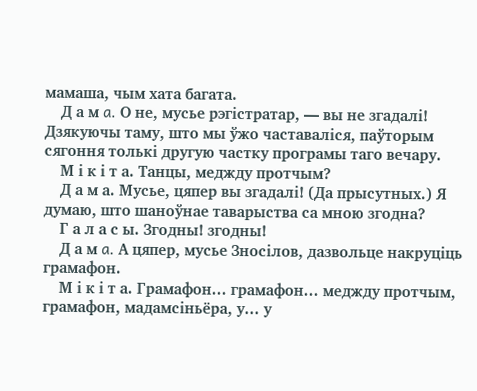мамаша, чым хата багата.
    Д а м a. О не, мусье рэгістратар, — вы не згадалі! Дзякуючы таму, што мы ўжо частаваліся, паўторым сягоння толькі другую частку програмы таго вечару.
    М і к і т а. Танцы, меджду протчым?
    Д а м а. Мусье, цяпер вы згадалі! (Да прысутных.) Я думаю, што шаноўнае таварыства са мною згодна?
    Г а л а с ы. Згодны! згодны!
    Д а м a. А цяпер, мусье Зносілов, дазвольце накруціць грамафон.
    М і к і т а. Грамафон... грамафон... меджду протчым, грамафон, мадамсіньёра, у... у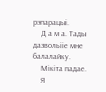рэпарацыі.
    Д а м а. Тады дазвольііе мне балалайку.
    Мікіта падае.
    Я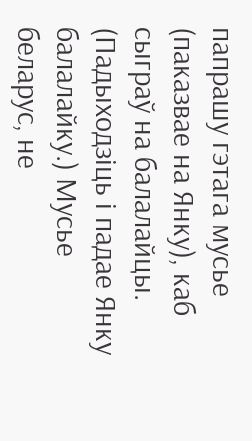папрашу гэтага мусье (паказвае на Янку), каб сыграў на балалайцы. (Падыходзіць і падае Янку балалайку.) Мусье беларус, не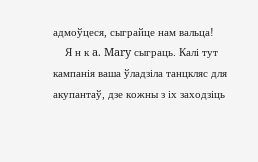адмоўцеся, сыграйце нам вальца!
    Я н к a. Mary сыграць. Калі тут кампанія ваша ўладзіла танцкляс для акупантаў, дзе кожны з іх заходзіць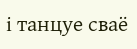і танцуе сваё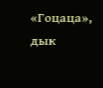«Гоцаца», дык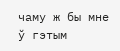чаму ж бы мне ў гэтым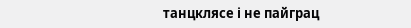танцклясе і не пайграц